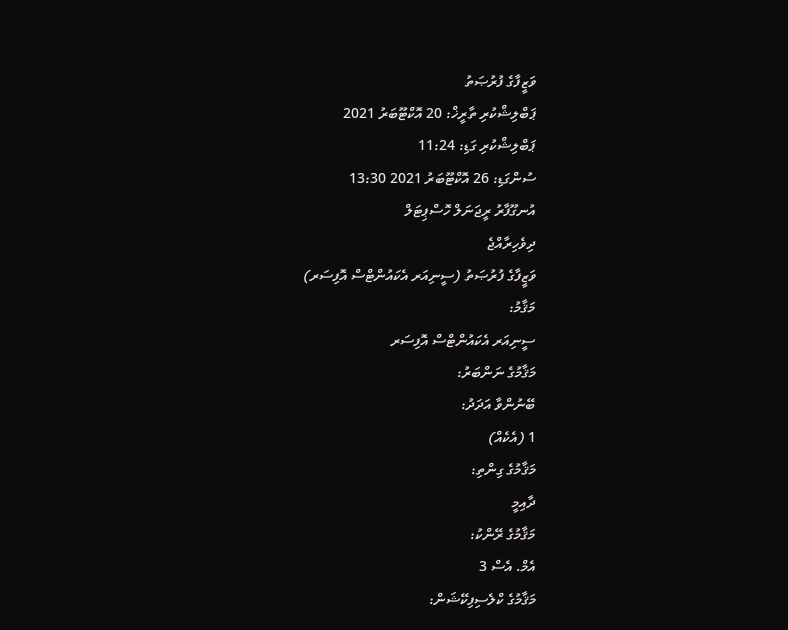ވަޒީފާގެ ފުރުޞަތު
ޕަބްލިޝްކުރި ތާރީޚް: 20 އޮކްޓޫބަރު 2021
ޕަބްލިޝްކުރި ގަޑި: 11:24
ސުންގަޑި: 26 އޮކްޓޫބަރު 2021 13:30
އުނގޫފާރު ރީޖަނަލް ހޮސްޕިޓަލް
ދިވެހިރާއްޖެ
ވަޒީފާގެ ފުރުޞަތު (ސީނިއަރ އެކައުންޓްސް އޮފިސަރ)
މަޤާމު:
ސީނިއަރ އެކައުންޓްސް އޮފިސަރ
މަޤާމުގެ ނަންބަރު:
ބޭނުންވާ އަދަދު:
1 (އެކެއް)
މަޤާމުގެ ގިންތި:
ދާއިމީ
މަޤާމުގެ ރޭންކު:
އެމް. އެސް 3
މަޤާމުގެ ކްލެސިފިކޭޝަން: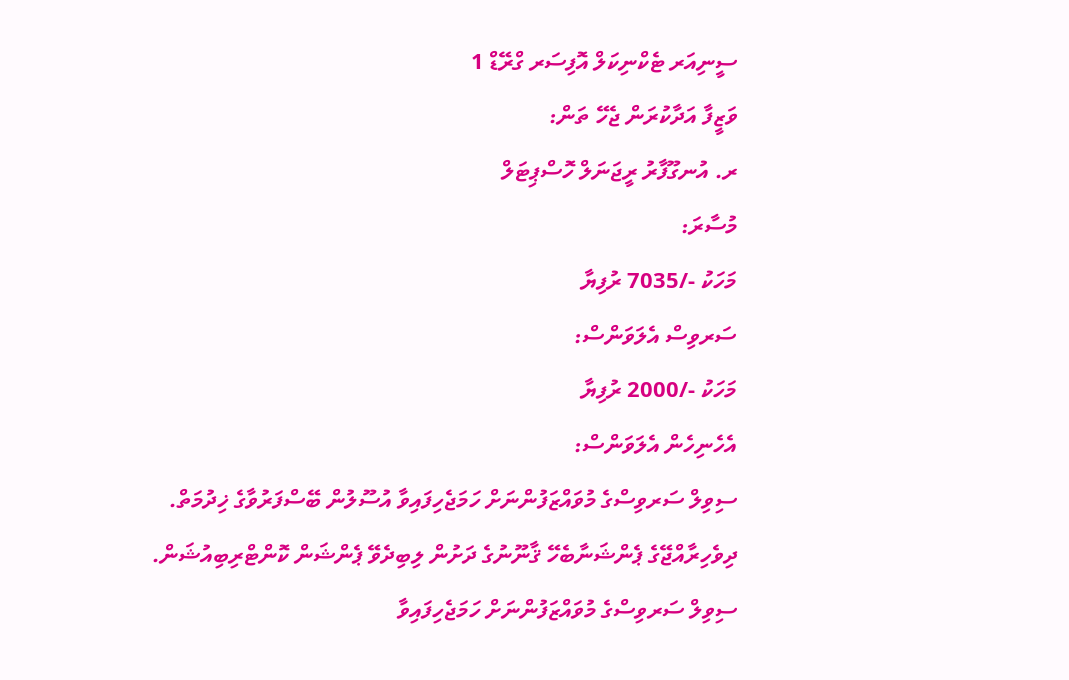ސީނިއަރ ޓެކްނިކަލް އޮފިސަރ ގްރޭޑް 1
ވަޒީފާ އަދާކުރަން ޖެހޭ ތަން:
ރ. އުނގޫފާރު ރީޖަނަލް ހޮސްޕިޓަލް
މުސާރަ:
މަހަކު -/7035 ރުފިޔާ
ސަރވިސް އެލަވަންސް:
މަހަކު -/2000 ރުފިޔާ
އެހެނިހެން އެލަވަންސް:
ސިވިލް ސަރވިސްގެ މުވައްޒަފުންނަށް ހަމަޖެހިފައިވާ އުސޫލުން ބޭސްފަރުވާގެ ޚިދުމަތް.
ދިވެހިރާއްޖޭގެ ޕެންޝަނާބެހޭ ޤާނޫނުގެ ދަށުން ލިބިދެވޭ ޕެންޝަން ކޮންޓްރިބިއުޝަން.
ސިވިލް ސަރވިސްގެ މުވައްޒަފުންނަށް ހަމަޖެހިފައިވާ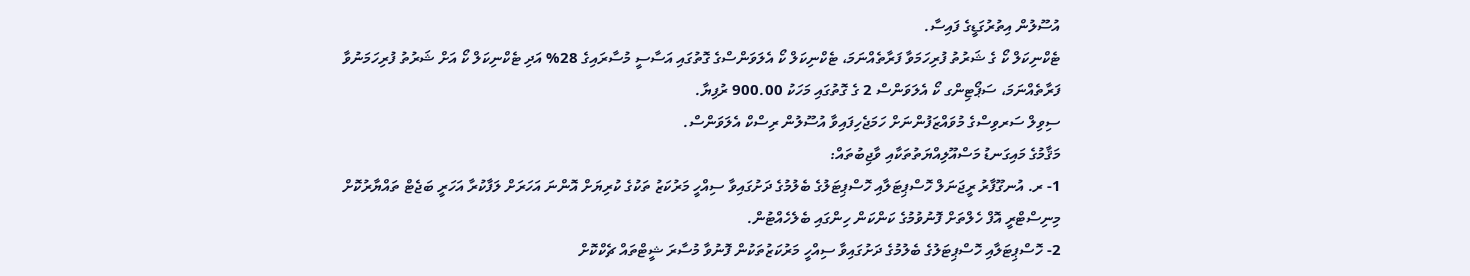އުސޫލުން އިތުރުގަޑީގެ ފައިސާ.
ޓެކްނިކަލް ކޯ ގެ ޝަރުތު ފުރިހަމަވާ ފަރާތެއްނަމަ، ޓެކްނިކަލް ކޯ އެލަވަންސްގެ ގޮތުގައި އަސާސީ މުސާރައިގެ 28% އަދި ޓެކްނިކަލް ކޯ އަށް ޝަރުތު ފުރިހަމަނުވާ ފަރާތެއްނަމަ، ސަޕޯޓިންގ ކޯ އެލަވަންސް 2 ގެ ގޮތުގައި މަހަކު 900.00 ރުފިޔާ.
ސިވިލް ސަރވިސްގެ މުވައްޒަފުންނަށް ހަމަޖެހިފައިވާ އުސޫލުން ރިސްކް އެލަވަންސް.
މަޤާމުގެ މައިގަނޑު މަސްއޫލިއްޔަތުތަކާއި ވާޖިބުތައް:
1- ރ. އުނގޫފާރު ރީޖަނަލް ހޮސްޕިޓަލާއި ހޮސްޕިޓަލުގެ ބެލުމުގެ ދަށުގައިވާ ސިއްހީ މަރުކަޒު ތަކުގެ ކުރިޔަށް އޮންނަ އަހަރަށް ލަފާކުރާ އަހަރީ ބަޖެޓް ތައްޔާރުކޮށް މިނިސްޓްރީ އޮފް ހެލްތަށް ފޮނުވުމުގެ ކަންކަން ހިންގައި ބެލެހެއްޓުން.
2- ހޮސްޕިޓަލާއި ހޮސްޕިޓަލުގެ ބެލުމުގެ ދަށުގައިވާ ސިއްހީ މަރުކަޒުތަކުން ފޮނުވާ މުސާރަ ޝީޓްތައް ޗެކްކޮށް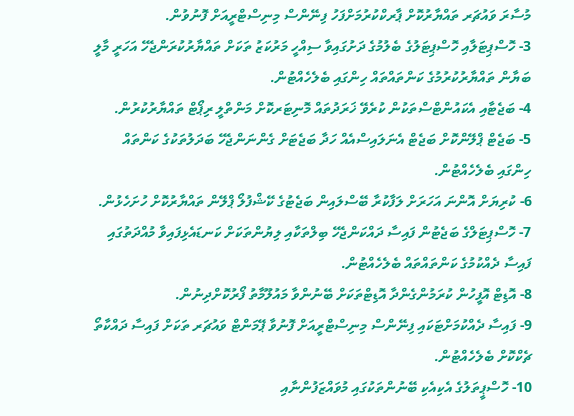މުސާރަ ވައުޗަރ ތައްޔާރުކޮށް ޕާރކްކުރުމަށްފަހު ފިނޭންސް މިނިސްޓްރީއަށް ފޮނުވުން.
3- ހޮސްޕިޓަލާއި ހޮސްޕިޓަލުގެ ބެލުމުގެ ދަށުގައިވާ ސިއްހީ މަރުކަޒު ތަކަށް ތައްޔާރުކުރަންޖެހޭ އަހަރީ މާލީ ބަޔާން ތައްޔާރުކުރުމުގެ ކަންތައްތައް ހިންގައި ބެލެހެއްޓުން.
4- ބަޖެޓާއި އެކައުންޓްސްތަކުން ކުރެވޭ ޚަރަދުތައް މޮނިޓަރކޮށް މަންތްލީ ރިޕޯޓް ތައްޔާރުކުރުން.
5- ބަޖެޓް ޕްލޭންކޮށް ބަޖެޓް އެނަލައިސްއެއް ހަދާ ބަޖެޓަށް ގެންނަންޖެހޭ ބަދަލުތަކުގެ ކަންތައް ހިންގައި ބެލެހެއްޓުން.
6- ކުރިޔަށް އޮންނަ އަހަރަށް ލަފާކުރާ ބޭސްލައިން ބަޖެޓުގެ ކޭޝްފުލޯ ޕްލޭން ތައްޔާރުކޮށް ހުށަހެޅުން.
7- ހޮސްޕިޓަލްގެ ބަޖެޓުން ފައިސާ ދައްކަންޖެހޭ ބިލްތަކާއި ލިޔުންތަކަށް ކަނޑައެޅިފައިވާ މުއްދަތުގައި ފައިސާ ދެއްކުމުގެ ކަންތައްތައް ބެލެހެއްޓުން.
8- އޮޑިޓް އޮފީހުން ކުރަމުންގެންދާ އޮޑިޓްތަކަށް ބޭނުންވާ މައުލޫމާތު ފޯރުކޮށްދިނުން.
9- ފައިސާ ދެއްކުމަށްޓަކައި ފިނޭންސް މިނިސްޓްރީއަށް ފޮނުވާ ޕޭމަންޓް ވައުޗަރ ތަކަށް ފައިސާ ދައްކާތޯ ޗެކްކޮށް ބެލެހެއްޓުން.
10- ހޮސްޕީތަލުގެ އެކިއެކި ބޭނުންތަކުގައި މުވައްޒަފުންނާއި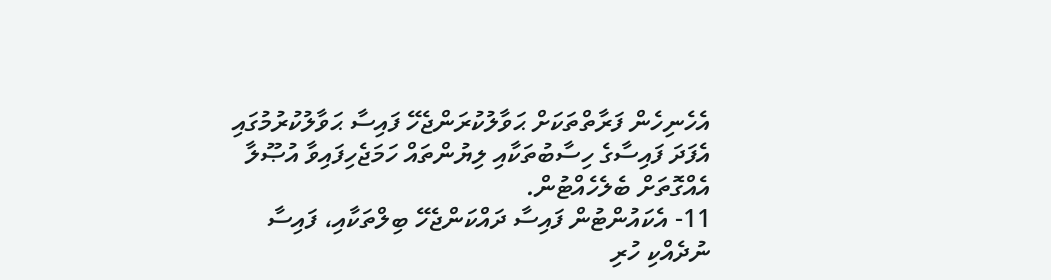އެހެނިހެން ފަރާތްތަކަށް ޙަވާލުކުރަންޖެހޭ ފައިސާ ޙަވާލުކުރުމުގައި އެފަދަ ފައިސާގެ ހިސާބުތަކާއި ލިޔުންތައް ހަމަޖެހިފައިވާ އުޞޫލާ އެއްގޮތަށް ބެލެހެއްޓުން.
11- އެކައުންޓުން ފައިސާ ދައްކަންޖެހޭ ބިލްތަކާއި، ފައިސާ ނުދެއްކި ހުރި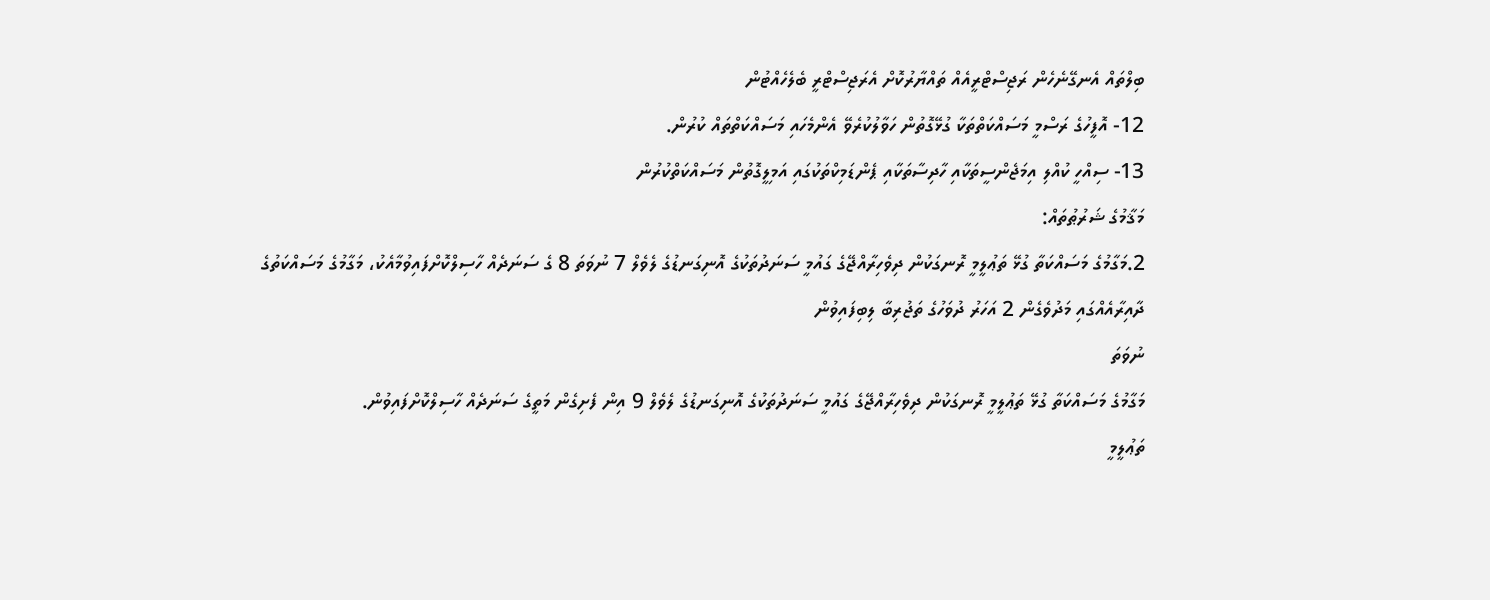ބިލްތައް އެނގޭނެހެން ރަޖިސްޓްރީއެއް ތައްޔާރުކޮށް އެރަޖިސްޓްރީ ބެލެހެއްޓުން
12- އޮފީހުގެ ރަސްމީ މަސައްކަތްތަކާ ގުޅޭގޮތުން ހަވާލުކުރެވޭ އެންމެހައި މަސައްކަތްތައް ކުރުން.
13- ސިއްހީ ކުއްލި އިމަޖެންސީތަކާއި ހާދިސާތަކާއި ޕެންޑަމިކްތަކުގައި އަމިލީގޮތުން މަސައްކަތްކުރުން
މަޤާމުގެ ޝަރުޠުތައް:
2.މަގާމުގެ މަސައްކަތާ ގުޅޭ ތަޢުލީމީ ރޮނގަކުން ދިވެހިރާއްޖޭގެ ގައުމީ ސަނަދުތަކުގެ އޮނިގަނޑުގެ ލެވެލް 7 ނުވަތަ 8 ގެ ސަނަދެއް ހާސިލްކޮށްފައިވުމާއެކު، މަގާމުގެ މަސައްކަތުގެ ދާއިރާއެއްގައި މަދުވެގެން 2 އަހަރު ދުވަހުގެ ތަޖުރިބާ ލިބިފައިވުން
ނުވަތަ
މަގާމުގެ މަސައްކަތާ ގުޅޭ ތަޢުލީމީ ރޮނގަކުން ދިވެހިރާއްޖޭގެ ގައުމީ ސަނަދުތަކުގެ އޮނިގަނޑުގެ ލެވެލް 9 އިން ފެށިގެން މަތީގެ ސަނަދެއް ހާސިލްކޮށްފައިވުން.
ތަޢުލީމީ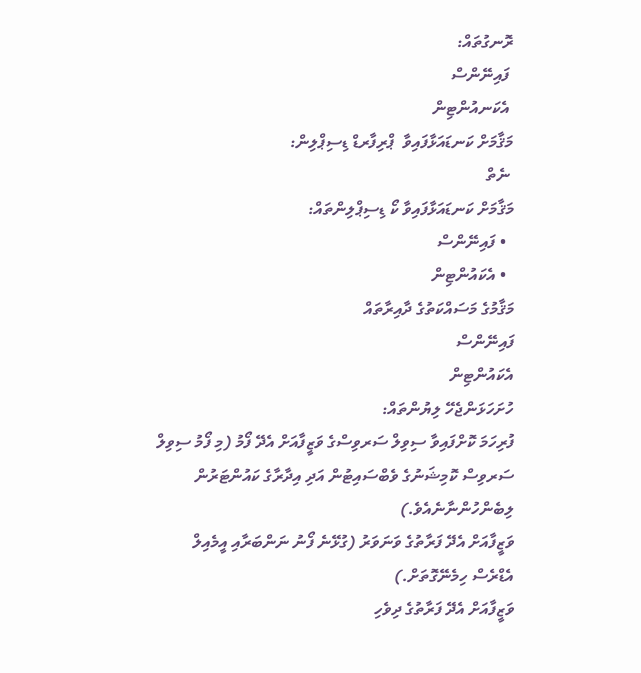ރޮނގުތައް:
 ފައިނޭންސް
 އެކަނއުންޓިން
މަޤާމަށް ކަނޑައަޅާފައިވާ  ޕްރިފާރޑް ޑިސިޕްލިން:
 ނެތް
މަޤާމަށް ކަނޑައަޅާފައިވާ ކޯ ޑިސިޕްލިންތައް:
  • ފައިނޭންސް
  • އެކައުންޓިން
މަޤާމުގެ މަސައްކަތުގެ ދާއިރާތައް
ފައިނޭންސް
އެކައުންޓިން
ހުށަހަޅަންޖެހޭ ލިޔުންތައް:
ފުރިހަމަ ކޮށްފައިވާ ސިވިލް ސަރވިސްގެ ވަޒީފާއަށް އެދޭ ފޯމު (މި ފޯމު ސިވިލް ސަރވިސް ކޮމިޝަނުގެ ވެބްސައިޓުން އަދި އިދާރާގެ ކައުންޓަރުން ލިބެންހުންނާނެއެވެ.)
ވަޒީފާއަށް އެދޭ ފަރާތުގެ ވަނަވަރު (ގުޅޭނެ ފޯނު ނަންބަރާއި އީމެއިލް އެޑްރެސް ހިމެނޭގޮތަށް.)
ވަޒީފާއަށް އެދޭ ފަރާތުގެ ދިވެހި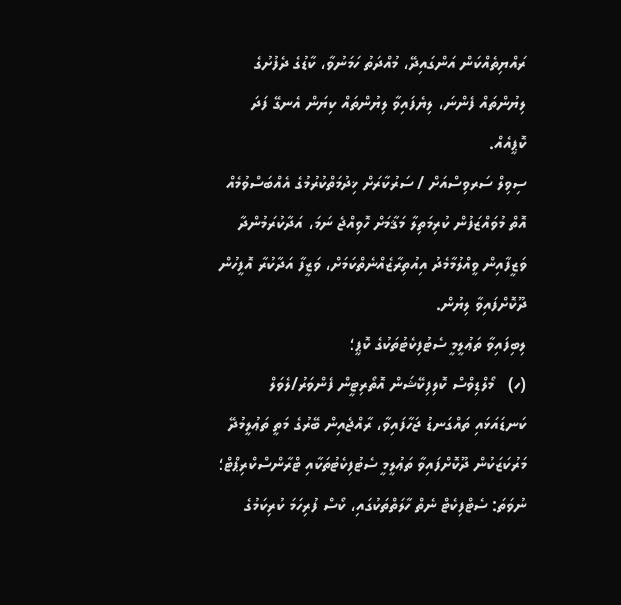ރައްޔިތެއްކަން އަންގައިދޭ، މުއްދަތު ހަމަނުވާ، ކާޑުގެ ދެފުށުގެ ލިޔުންތައް ފެންނަ، ލިޔެފައިވާ ލިޔުންތައް ކިޔަން އެނގޭ ފަދަ ކޮޕީއެއް.
ސިވިލް ސަރވިސްއަށް / ސަރުކާރަށް ޚިދުމަތްކުރުމުގެ އެއްބަސްވުމެއް އޮތް މުވައްޒަފުން ކުރިމަތިލާ މަޤާމަށް ހޮވިއްޖެ ނަމަ، އަދާކުރަމުންދާ ވަޒީފާއިން ވީއްލުމާމެދު އިއުތިރާޒެއްނެތްކަމަށް، ވަޒީފާ އަދާކުރާ އޮފީހުން ދޫކޮށްފައިވާ ލިޔުން.
ލިބިފައިވާ ތަޢުލީމީ ސެޓުފިކެޓުތަކުގެ ކޮޕީ؛
(ހ)   މޯލްޑިވްސް ކޮލިފިކޭޝަން އޮތޯރިޓީން ފެންވަރު/ލެވަލް ކަނޑައަޅައި ތައްގަނޑު ޖަހާފައިވާ، ރާއްޖެއިން ބޭރުގެ މަތީ ތަޢުލީމުދޭ މަރުކަޒަކުން ދޫކޮށްފައިވާ ތަޢުލީމީ ސެޓުފިކެޓުތަކާއި ޓްރާންސްކްރިޕްޓް؛ ނުވަތަ: ސެޓްފިކެޓް ނެތް ހާލަތްތަކުގައި، ކޯސް ފުރިހަމަ ކުރިކަމުގެ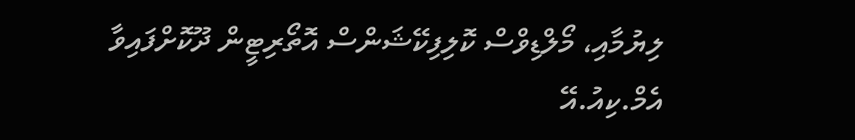ލިޔުމާއި، މޯލްޑިވްސް ކޮލިފިކޭޝަންސް އޮތޯރިޓީން ދޫކޮށްފައިވާ އެމް.ކިއު.އޭ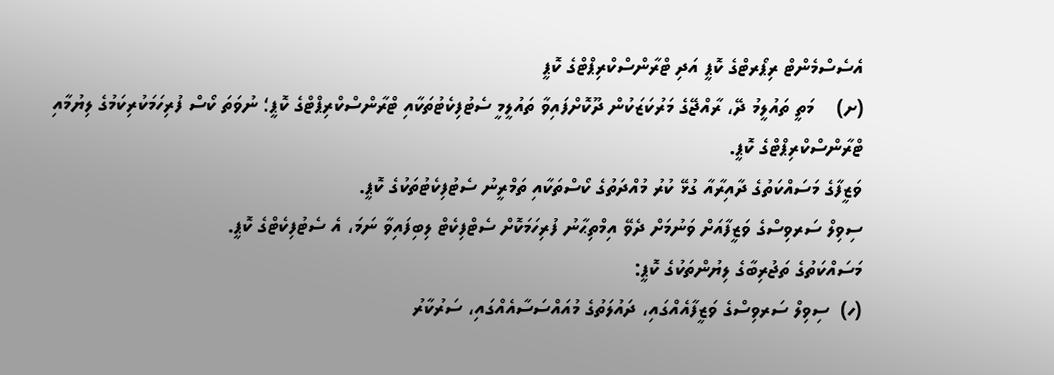އެސެސްމެންޓް ރިޕޯރޓްގެ ކޮޕީ އަދި ޓްރާންސްކްރިޕްޓްގެ ކޮޕީ
(ށ)    މަތީ ތައުލީމު ދޭ، ރާއްޖޭގެ މަރުކަޒަކުން ދޫކޮށްފައިވާ ތައުލީމީ ސެޓުފިކެޓުތަކާއި ޓްރާންސްކްރިޕްޓްގެ ކޮޕީ؛ ނުވަތަ ކޯސް ފުރިހަމަކުރިކަމުގެ ލިޔުމާއި ޓްރާންސްކްރިޕްޓްގެ ކޮޕީ.
ވަޒީފާގެ މަސައްކަތުގެ ދާއިރާއާ ގުޅޭ ކުރު މުއްދަތުގެ ކޯސްތަކާއި ތަމްރީނު ސެޓުފިކެޓުތަކުގެ ކޮޕީ.
ސިވިލް ސަރވިސްގެ ވަޒީފާއަށް ވަނުމަށް ދެވޭ އިމްތިޙާނު ފުރިހަމަކޮށް ސެޓްފިކެޓް ލިބިފައިވާ ނަމަ، އެ ސެޓުފިކެޓްގެ ކޮޕީ.
މަސައްކަތުގެ ތަޖުރިބާގެ ލިޔުންތަކުގެ ކޮޕީ:
(ހ)  ސިވިލް ސަރވިސްގެ ވަޒީފާއެއްގައި، ދައުލަތުގެ މުއައްސަސާއެއްގައި، ސަރުކާރު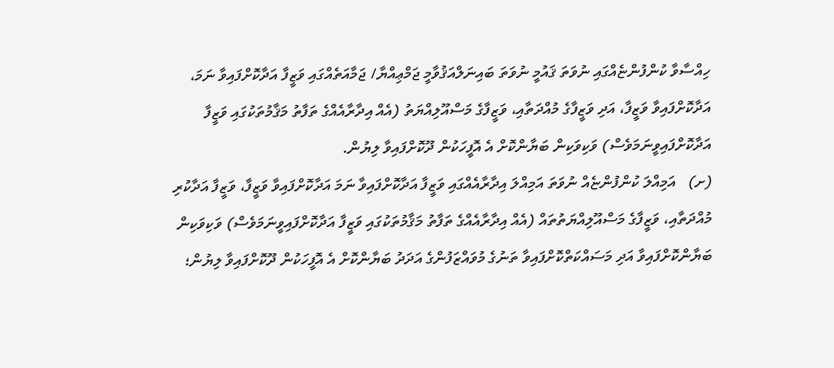ހިއްސާވާ ކުންފުންޏެއްގައި ނުވަތަ ޤައުމީ ނުވަތަ ބައިނަލްއަޤުވާމީ ޖަމްޢިއްޔާ/ ޖަމާއަތެއްގައި ވަޒީފާ އަދާކޮށްފައިވާ ނަމަ، އަދާކޮށްފައިވާ ވަޒީފާ، އަދި ވަޒީފާގެ މުއްދަތާއި، ވަޒީފާގެ މަސްއޫލިއްޔަތު (އެއް އިދާރާއެއްގެ ތަފާތު މަޤާމުތަކުގައި ވަޒީފާ އަދާކޮށްފައިވީނަމަވެސް) ވަކިވަކިން ބަޔާންކޮށް އެ އޮފީހަކުން ދޫކޮށްފައިވާ ލިޔުން.
(ށ)   އަމިއްލަ ކުންފުންޏެއް ނުވަތަ އަމިއްލަ އިދާރާއެއްގައި ވަޒީފާ އަދާކޮށްފައިވާ ނަމަ އަދާކޮށްފައިވާ ވަޒީފާ، ވަޒީފާ އަދާކުރި މުއްދަތާއި، ވަޒީފާގެ މަސްއޫލިއްޔަތުތައް (އެއް އިދާރާއެއްގެ ތަފާތު މަޤާމުތަކުގައި ވަޒީފާ އަދާކޮށްފައިވީނަމަވެސް) ވަކިވަކިން ބަޔާންކޮށްފައިވާ އަދި މަސައްކަތްކޮށްފައިވާ ތަނުގެ މުވައްޒަފުންގެ އަދަދު ބަޔާންކޮށް އެ އޮފީހަކުން ދޫކޮށްފައިވާ ލިޔުން؛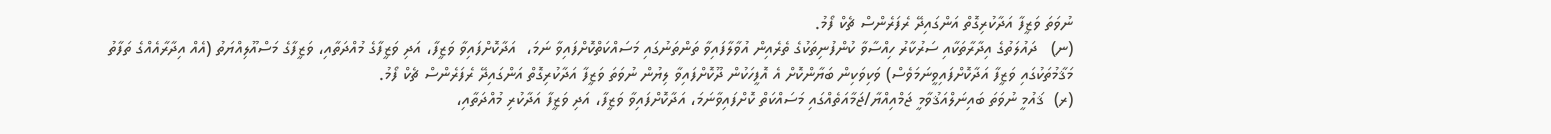ނުވަތަ ވަޒީފާ އަދާކުރިގޮތް އަންގައިދޭ ރެފަރެންސް ޗެކް ފޯމު.
(ނ)   ދައުލަތުގެ އިދާރާތަކާއި ސަރުކާރު ހިއްސާވާ ކުންފުނިތަކުގެ ތެރެއިން އުވާލާފައިވާ ތަންތަނުގައި މަސައްކަތްކޮށްފައިވާ ނަމަ،  އަދާކޮށްފައިވާ ވަޒީފާ، އަދި ވަޒީފާގެ މުއްދަތާއި، ވަޒީފާގެ މަސްއޫލިއްޔަތު (އެއް އިދާރާއެއްގެ ތަފާތު މަޤާމުތަކުގައި ވަޒީފާ އަދާކޮށްފައިވީނަމަވެސް) ވަކިވަކިން ބަޔާންކޮށް އެ އޮފީހަކުން ދޫކޮށްފައިވާ ލިޔުން ނުވަތަ ވަޒީފާ އަދާކުރިގޮތް އަންގައިދޭ ރެފަރެންސް ޗެކް ފޯމު.
(ރ)  ޤައުމީ ނުވަތަ ބައިނަލްއަޤުވާމީ ޖަމްއިއްޔާ/ޖަމާއަތެއްގައި މަސައްކަތް ކޮށްފައިވާނަމަ، އަދާކޮށްފައިވާ ވަޒީފާ، އަދި ވަޒީފާ އަދާކުރި މުއްދަތާއި،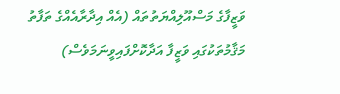ވަޒީފާގެ މަސްއޫލިއްޔަތުތައް (އެއް އިދާރާއެއްގެ ތަފާތު މަޤާމުތަކުގައި ވަޒީފާ އަދާކޮށްފައިވީނަމަވެސް)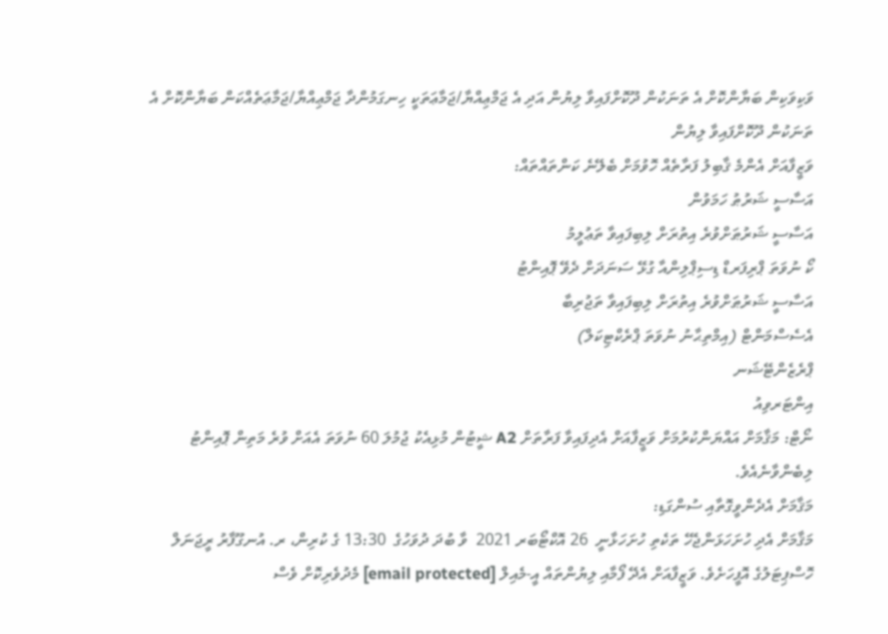ވަކިވަކިން ބަޔާންކޮށް އެ ތަނަކުން ދޫކޮށްފައިވާ ލިޔުން އަދި އެ ޖަމްޢިއްޔާ/ޖަމާޢަތަކީ ހިނގަމުންދާ ޖަމްޢިއްޔާ/ޖަމާޢަތެއްކަން ބަޔާންކޮށް އެ ތަނަކުން ދޫކޮށްފައިވާ ލިޔުން
ވަޒީފާއަށް އެންމެ ޤާބިލު ފަރާތެއް ހޮވުމަށް ބެލޭނެ ކަންތައްތައް:
އަސާސީ ޝަރުޠު ހަމަވުން
އަސާސީ ޝަރުޠަށްވުރެ އިތުރަށް ލިބިފައިވާ ތަޢުލީމު
ކޯ ނުވަތަ ޕްރިފަރޑް ޑިސިޕްލިންއާ ގުޅޭ ސަނަދަށް ދެވޭ ޕޮއިންޓު
އަސާސީ ޝަރުޠަށްވުރެ އިތުރަށް ލިބިފައިވާ ތަޖުރިބާ
އެސެސްމަންޓް (އިމްތިޙާނު ނުވަތަ ޕްރެކްޓިކަލް)
ޕްރެޒެންޓޭޝަނ
އިންޓަރވިއު
ނޯޓް: މަޤާމަށް އައްޔަންކުރުމަށް ވަޒީފާއަށް އެދިފައިވާ ފަރާތަށް A2 ޝީޓުން މުޅިއެކު ޖުމުލަ 60 ނުވަތަ އެއަށް ވުރެ މަތިން ޕޮއިންޓު ލިބެންވާނެއެވެ.
މަޤާމަށް އެދެންވީގޮތާއި ސުންގަޑި:
މަޤާމަށް އެދި ހުށަހަޅަންޖެހޭ ތަކެތި ހުށަހަޅާނީ  26 އޮކްޓޯބަރ 2021  ވާ ބުދަ ދުވަހުގެ  13:30 ގެ ކުރިން، ރ. އުނގޫފާރު ރީޖަނަލް ހޮސްޕިޓަލުގެ އޮފީހަށެވެ. ވަޒީފާއަށް އެދޭ ފޯމާއި ލިޔުންތައް އީ-މެއިލް [email protected] މެދުވެރިކޮށް ވެސް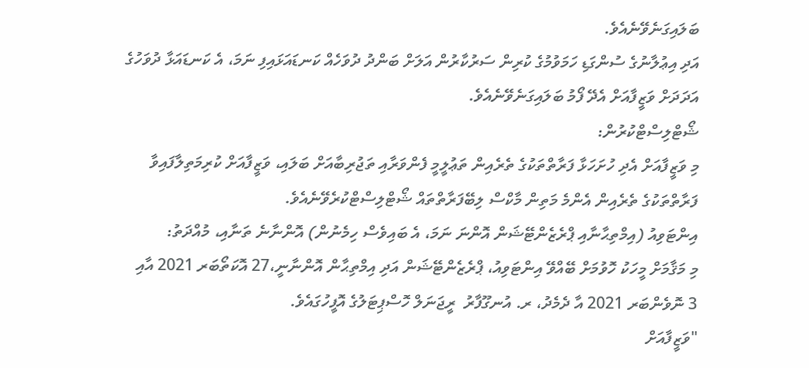ބަލައިގަނެވޭނެއެވެ.
އަދި އިޢުލާނުގެ ސުންގަޑި ހަމަވުމުގެ ކުރިން ސަރުކާރުން އަލަށް ބަންދު ދުވަހެއް ކަނޑައަޅައިފި ނަމަ، އެ ކަނޑައަޅާ ދުވަހުގެ އަދަދަށް ވަޒީފާއަށް އެދޭ ފޯމު ބަލައިގަނެވޭނެއެވެ.
ޝޯޓްލިސްޓްކުރުން:
މި ވަޒީފާއަށް އެދި ހުށަހަޅާ ފަރާތްތަކުގެ ތެރެއިން ތަޢުލީމީ ފެންވަރާއި ތަޖުރިބާއަށް ބަލައި، ވަޒީފާއަށް ކުރިމަތިލާފައިވާ ފަރާތްތަކުގެ ތެރެއިން އެންމެ މަތިން މާކްސް ލިބޭފަރާތްތައް ޝޯޓްލިސްޓްކުރެވޭނެއެވެ.
އިންޓަވިއު (އިމްތިޙާނާއި ޕްރެޒެންޓޭޝަން އޮންނަ ނަމަ، އެ ބައިވެސް ހިމެނުން) އޮންނާނެ ތަނާއި، މުއްދަތު:
މި މަޤާމަށް މީހަކު ހޮވުމަށް ބޭއްވޭ އިންޓަވިއު، ޕްރެޒެންޓޭޝަން އަދި އިމްތިޙާން އޮންނާނީ،27 އޮކަތޯބަރ 2021 އާއި   3 ނޮވެންބަރ 2021 އާ ދެމެދު، ރ. އުނގޫފާރު  ރީޖަނަލް ހޮސްޕިޓަލުގެ އޮފީހުގައެވެ.
"ވަޒީފާއަށް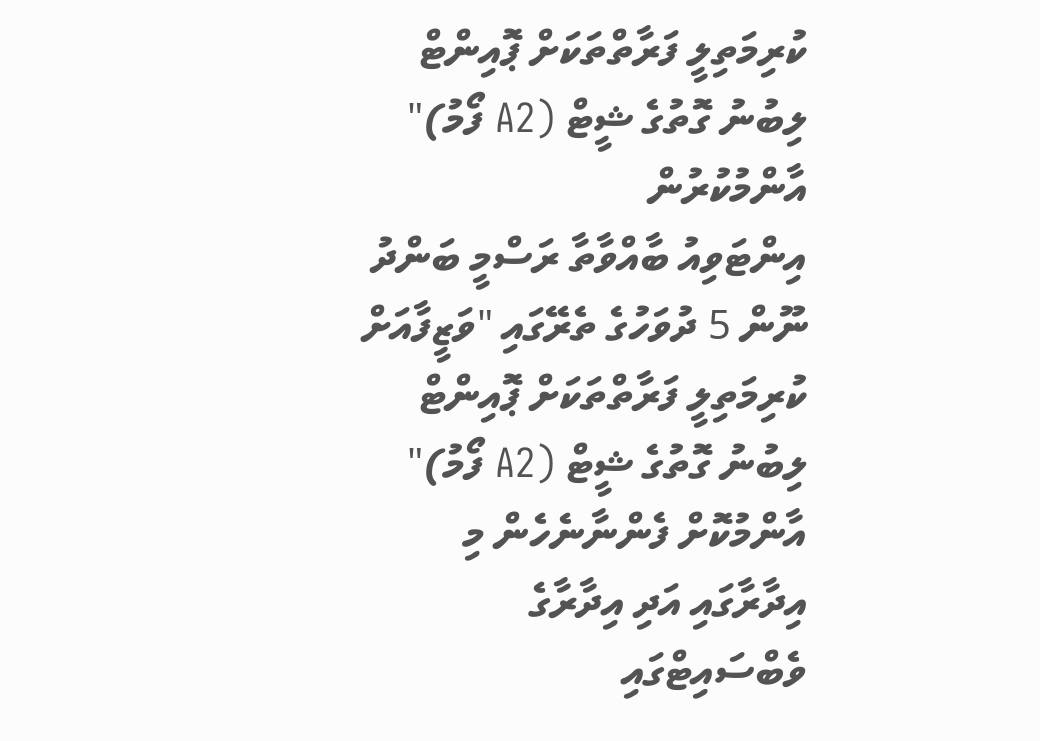ކުރިމަތިލީ ފަރާތްތަކަށް ޕޮއިންޓް ލިބުނު ގޮތުގެ ޝީޓް (A2 ފޯމު)" އާންމުކުރުން
އިންޓަވިއު ބާއްވާތާ ރަސްމީ ބަންދު ނޫން 5 ދުވަހުގެ ތެރޭގައި "ވަޒީފާއަށް ކުރިމަތިލީ ފަރާތްތަކަށް ޕޮއިންޓް ލިބުނު ގޮތުގެ ޝީޓް (A2 ފޯމު)" އާންމުކޮށް ފެންނާނެހެން މި އިދާރާގައި އަދި އިދާރާގެ ވެބްސައިޓްގައި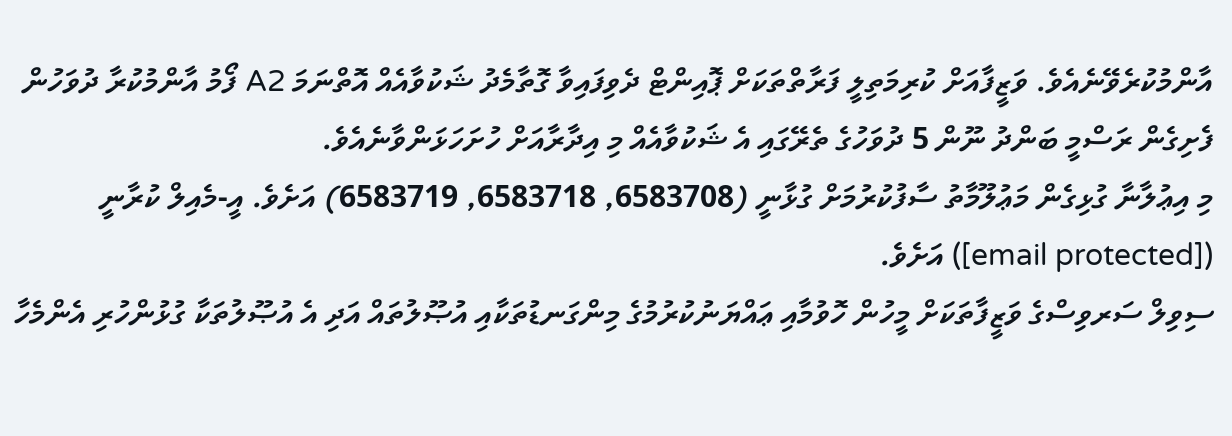އާންމުކުރެވޭނެއެވެ. ވަޒީފާއަށް ކުރިމަތިލީ ފަރާތްތަކަށް ޕޮއިންޓް ދެވިފައިވާ ގޮތާމެދު ޝަކުވާއެއް އޮތްނަމަ A2 ފޯމު އާންމުކުރާ ދުވަހުން ފެށިގެން ރަސްމީ ބަންދު ނޫން 5 ދުވަހުގެ ތެރޭގައި އެ ޝަކުވާއެއް މި އިދާރާއަށް ހުށަހަޅަންވާނެއެވެ.
މި އިޢުލާނާ ގުޅިގެން މަޢުލޫމާތު ސާފުކުރުމަށް ގުޅާނީ (6583708, 6583718, 6583719) އަށެވެ. އީ-މެއިލް ކުރާނީ ([email protected]) އަށެވެ.
ސިވިލް ސަރވިސްގެ ވަޒީފާތަކަށް މީހުން ހޮވުމާއި ޢައްޔަނުކުރުމުގެ މިންގަނޑުތަކާއި އުޞޫލުތައް އަދި އެ އުޞޫލުތަކާ ގުޅުންހުރި އެންމެހާ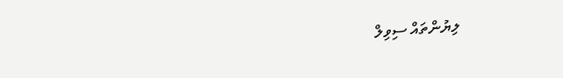ލިޔުންތައް ސިވިލް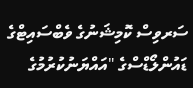ސަރވިސް ކޮމިޝަނުގެ ވެބްސައިޓްގެ ޑައުންލޯޑްސްގެ "އައްޔަނުކުރުމުގެ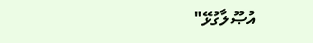އުޞޫލާގުޅޭ"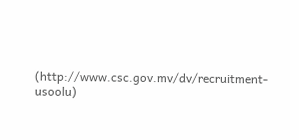(http://www.csc.gov.mv/dv/recruitment-usoolu)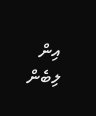އިން ލިބެން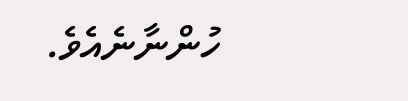ހުންނާނެއެވެ.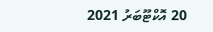20 އޮކްޓޫބަރު 2021